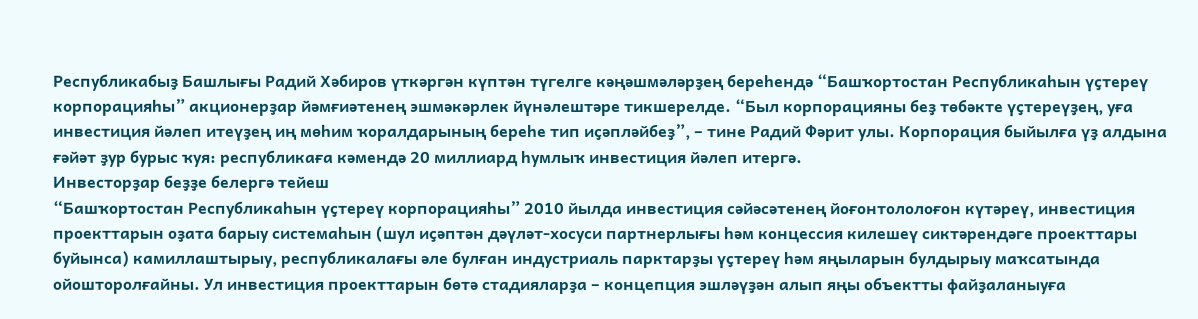Республикабыҙ Башлығы Радий Хәбиров үткәргән күптән түгелге кәңәшмәләрҙең береһендә “Башҡортостан Республикаһын үҫтереү корпорацияһы” акционерҙар йәмғиәтенең эшмәкәрлек йүнәлештәре тикшерелде. “Был корпорацияны беҙ төбәкте үҫтереүҙең, уға инвестиция йәлеп итеүҙең иң мөһим ҡоралдарының береһе тип иҫәпләйбеҙ”, – тине Радий Фәрит улы. Корпорация быйылға үҙ алдына ғәйәт ҙур бурыс ҡуя: республикаға кәмендә 20 миллиард һумлыҡ инвестиция йәлеп итергә.
Инвесторҙар беҙҙе белергә тейеш
“Башҡортостан Республикаһын үҫтереү корпорацияһы” 2010 йылда инвестиция сәйәсәтенең йоғонтололоғон күтәреү, инвестиция проекттарын оҙата барыу системаһын (шул иҫәптән дәүләт-хосуси партнерлығы һәм концессия килешеү сиктәрендәге проекттары буйынса) камиллаштырыу, республикалағы әле булған индустриаль парктарҙы үҫтереү һәм яңыларын булдырыу маҡсатында ойошторолғайны. Ул инвестиция проекттарын бөтә стадияларҙа – концепция эшләүҙән алып яңы объектты файҙаланыуға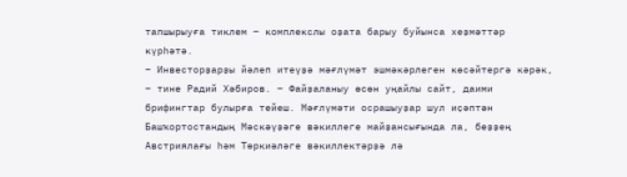тапшырыуға тиклем – комплекслы оҙата барыу буйынса хеҙмәттәр күрһәтә.
– Инвесторҙарҙы йәлеп итеүҙә мәғлүмәт эшмәкәрлеген көсәйтергә кәрәк, – тине Радий Хәбиров. – Файҙаланыу өсөн уңайлы сайт, даими брифингтар булырға тейеш. Мәғлүмәти осрашыуҙар шул иҫәптән Башҡортостандың Мәскәүҙәге вәкиллеге майҙансығында ла, беҙҙең Австриялағы һәм Төркиәләге вәкиллектәрҙә лә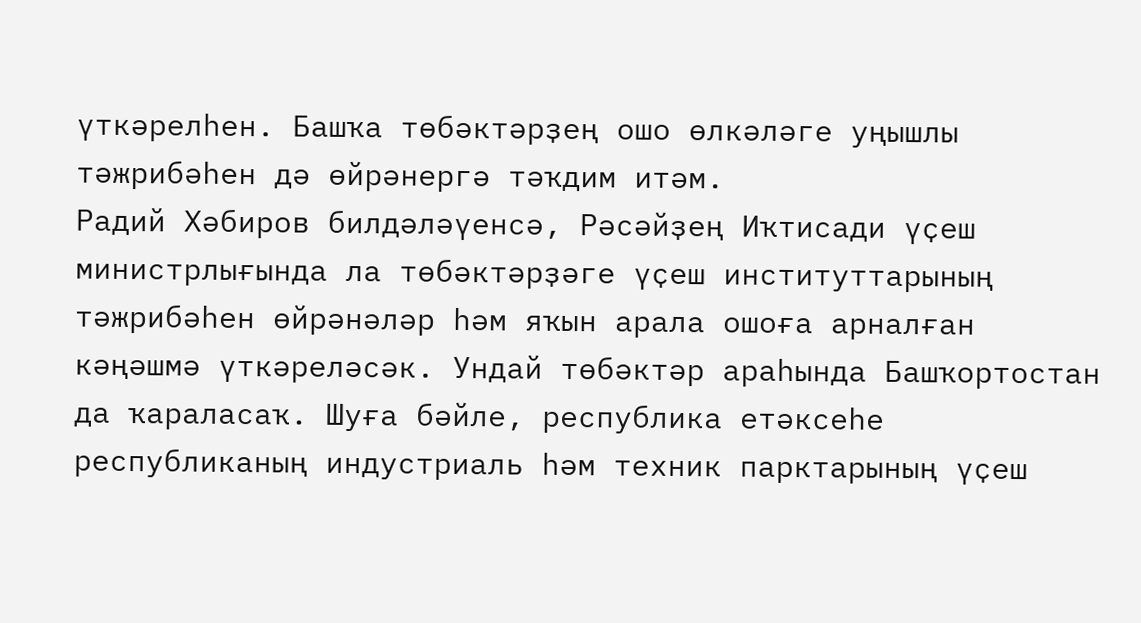үткәрелһен. Башҡа төбәктәрҙең ошо өлкәләге уңышлы тәжрибәһен дә өйрәнергә тәҡдим итәм.
Радий Хәбиров билдәләүенсә, Рәсәйҙең Иҡтисади үҫеш министрлығында ла төбәктәрҙәге үҫеш институттарының тәжрибәһен өйрәнәләр һәм яҡын арала ошоға арналған кәңәшмә үткәреләсәк. Ундай төбәктәр араһында Башҡортостан да ҡараласаҡ. Шуға бәйле, республика етәксеһе республиканың индустриаль һәм техник парктарының үҫеш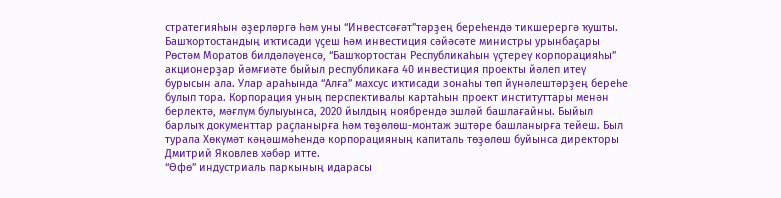стратегияһын әҙерләргә һәм уны “Инвестсәғәт”тәрҙең береһендә тикшерергә ҡушты.
Башҡортостандың иҡтисади үҫеш һәм инвестиция сәйәсәте министры урынбаҫары Рөстәм Моратов билдәләүенсә, “Башҡортостан Республикаһын үҫтереү корпорацияһы” акционерҙар йәмғиәте быйыл республикаға 40 инвестиция проекты йәлеп итеү бурысын ала. Улар араһында “Алға” махсус иҡтисади зонаһы төп йүнәлештәрҙең береһе булып тора. Корпорация уның перспективалы картаһын проект институттары менән берлектә, мәғлүм булыуынса, 2020 йылдың ноябрендә эшләй башлағайны. Быйыл барлыҡ документтар раҫланырға һәм төҙөлөш-монтаж эштәре башланырға тейеш. Был турала Хөкүмәт кәңәшмәһендә корпорацияның капиталь төҙөлөш буйынса директоры Дмитрий Яковлев хәбәр итте.
“Өфө” индустриаль паркының идарасы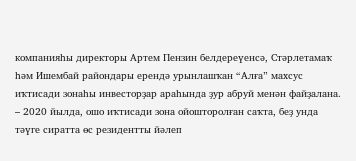компанияһы директоры Артем Пензин белдереүенсә, Стәрлетамаҡ һәм Ишембай райондары ерендә урынлашҡан “Алға” махсус иҡтисади зонаһы инвесторҙар араһында ҙур абруй менән файҙалана.
– 2020 йылда, ошо иҡтисади зона ойошторолған саҡта, беҙ унда тәүге сиратта өс резидентты йәлеп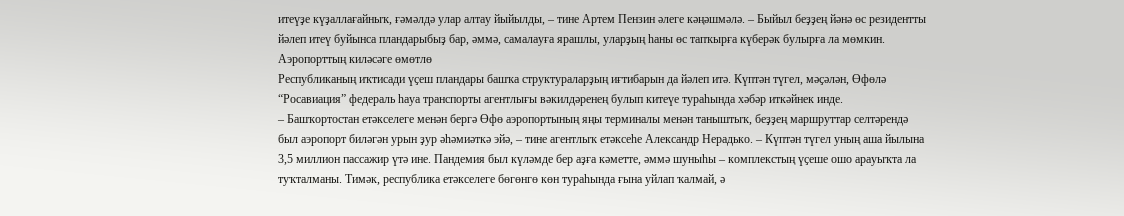итеүҙе күҙаллағайныҡ, ғәмәлдә улар алтау йыйылды, – тине Артем Пензин әлеге кәңәшмәлә. – Быйыл беҙҙең йәнә өс резидентты йәлеп итеү буйынса пландарыбыҙ бар, әммә, самалауға ярашлы, уларҙың һаны өс тапҡырға күберәк булырға ла мөмкин.
Аэропорттың киләсәге өмөтлө
Республиканың иҡтисади үҫеш пландары башҡа структураларҙың иғтибарын да йәлеп итә. Күптән түгел, мәҫәлән, Өфөлә “Росавиация” федераль һауа транспорты агентлығы вәкилдәренең булып китеүе тураһында хәбәр иткәйнек инде.
– Башҡортостан етәкселеге менән бергә Өфө аэропортының яңы терминалы менән таныштыҡ, беҙҙең маршруттар селтәрендә был аэропорт биләгән урын ҙур әһәмиәткә эйә, – тине агентлыҡ етәксеһе Александр Нерадько. – Күптән түгел уның аша йылына 3,5 миллион пассажир үтә ине. Пандемия был күләмде бер аҙға кәметте, әммә шуныһы – комплекстың үҫеше ошо арауыҡта ла туҡталманы. Тимәк, республика етәкселеге бөгөнгө көн тураһында ғына уйлап ҡалмай, ә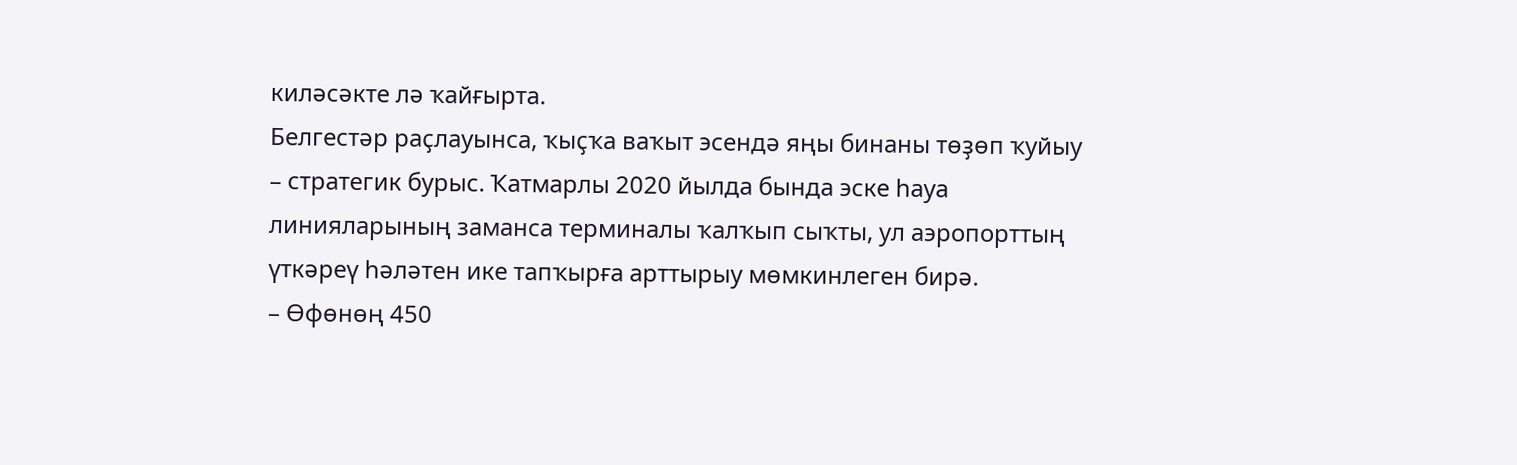киләсәкте лә ҡайғырта.
Белгестәр раҫлауынса, ҡыҫҡа ваҡыт эсендә яңы бинаны төҙөп ҡуйыу – стратегик бурыс. Ҡатмарлы 2020 йылда бында эске һауа линияларының заманса терминалы ҡалҡып сыҡты, ул аэропорттың үткәреү һәләтен ике тапҡырға арттырыу мөмкинлеген бирә.
– Өфөнөң 450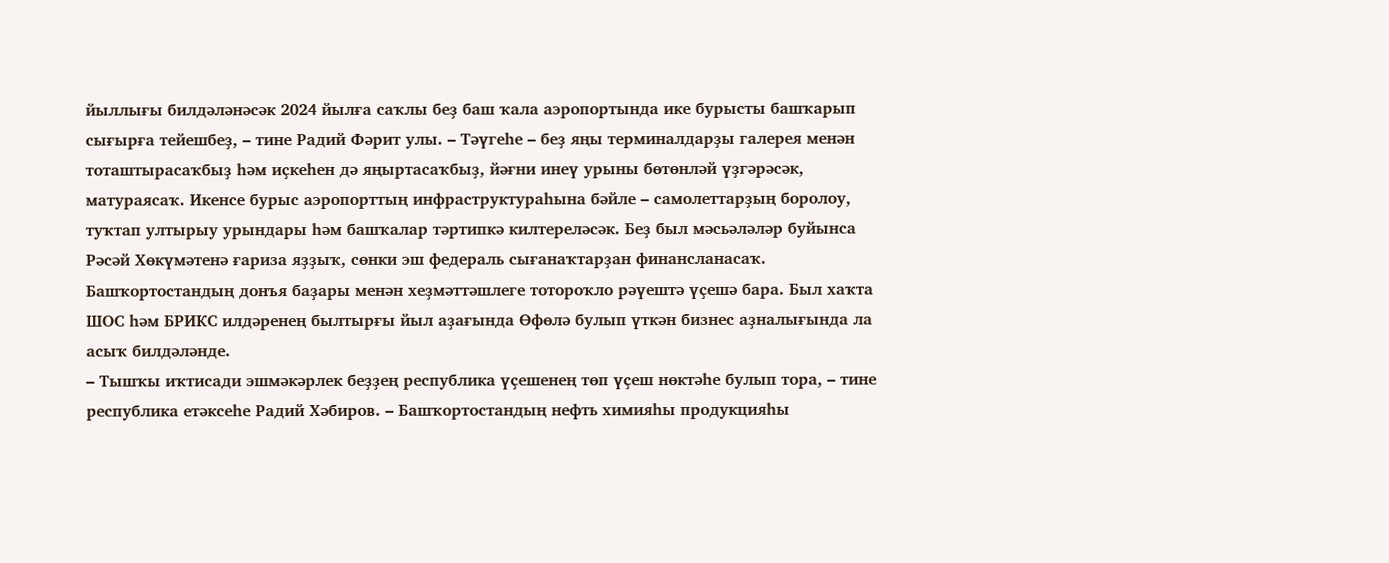йыллығы билдәләнәсәк 2024 йылға саҡлы беҙ баш ҡала аэропортында ике бурысты башҡарып сығырға тейешбеҙ, – тине Радий Фәрит улы. – Тәүгеһе – беҙ яңы терминалдарҙы галерея менән тоташтырасаҡбыҙ һәм иҫкеһен дә яңыртасаҡбыҙ, йәғни инеү урыны бөтөнләй үҙгәрәсәк, матураясаҡ. Икенсе бурыс аэропорттың инфраструктураһына бәйле – самолеттарҙың боролоу, туҡтап ултырыу урындары һәм башҡалар тәртипкә килтереләсәк. Беҙ был мәсьәләләр буйынса Рәсәй Хөкүмәтенә ғариза яҙҙыҡ, сөнки эш федераль сығанаҡтарҙан финансланасаҡ.
Башҡортостандың донъя баҙары менән хеҙмәттәшлеге тотороҡло рәүештә үҫешә бара. Был хаҡта ШОС һәм БРИКС илдәренең былтырғы йыл аҙағында Өфөлә булып үткән бизнес аҙналығында ла асыҡ билдәләнде.
– Тышҡы иҡтисади эшмәкәрлек беҙҙең республика үҫешенең төп үҫеш нөктәһе булып тора, – тине республика етәксеһе Радий Хәбиров. – Башҡортостандың нефть химияһы продукцияһы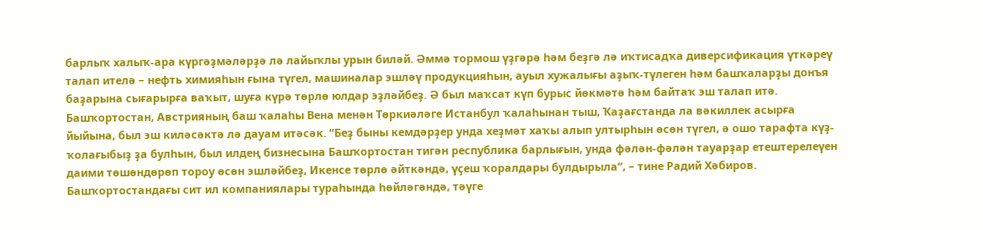барлыҡ халыҡ-ара күргәҙмәләрҙә лә лайыҡлы урын биләй. Әммә тормош үҙгәрә һәм беҙгә лә иҡтисадҡа диверсификация үткәреү талап ителә – нефть химияһын ғына түгел, машиналар эшләү продукцияһын, ауыл хужалығы аҙыҡ-түлеген һәм башҡаларҙы донъя баҙарына сығарырға ваҡыт, шуға күрә төрлө юлдар эҙләйбеҙ. Ә был маҡсат күп бурыс йөкмәтә һәм байтаҡ эш талап итә.
Башҡортостан, Австрияның баш ҡалаһы Вена менән Төркиәләге Истанбул ҡалаһынан тыш, Ҡаҙағстанда ла вәкиллек асырға йыйына, был эш киләсәктә лә дауам итәсәк. “Беҙ быны кемдәрҙер унда хеҙмәт хаҡы алып ултырһын өсөн түгел, ә ошо тарафта күҙ-ҡолағыбыҙ ҙа булһын, был илдең бизнесына Башҡортостан тигән республика барлығын, унда фәлән-фәлән тауарҙар етештерелеүен даими төшөндөрөп тороу өсөн эшләйбеҙ, Икенсе төрлө әйткәндә, үҫеш ҡоралдары булдырыла“, – тине Радий Хәбиров.
Башҡортостандағы сит ил компаниялары тураһында һөйләгәндә, тәүге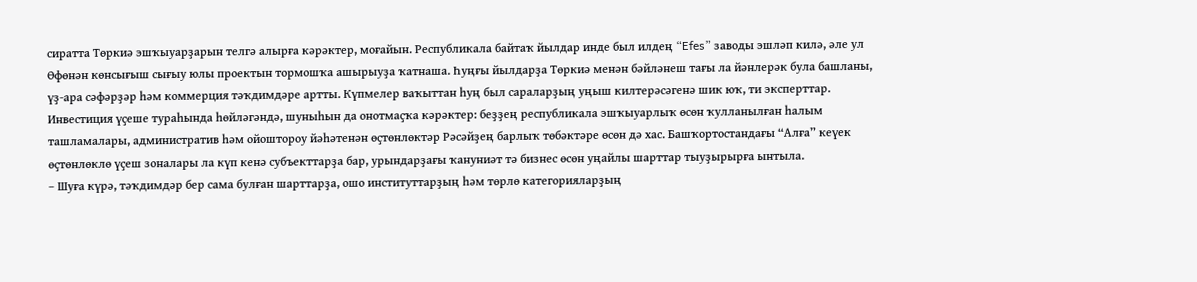сиратта Төркиә эшҡыуарҙарын телгә алырға кәрәктер, моғайын. Республикала байтаҡ йылдар инде был илдең “Efes” заводы эшләп килә, әле ул Өфөнән көнсығыш сығыу юлы проектын тормошҡа ашырыуҙа ҡатнаша. Һуңғы йылдарҙа Төркиә менән бәйләнеш тағы ла йәнлерәк була башланы, үҙ-ара сәфәрҙәр һәм коммерция тәҡдимдәре артты. Күпмелер ваҡыттан һуң был сараларҙың уңыш килтерәсәгенә шик юҡ, ти эксперттар.
Инвестиция үҫеше тураһында һөйләгәндә, шуныһын да онотмаҫҡа кәрәктер: беҙҙең республикала эшҡыуарлыҡ өсөн ҡулланылған һалым ташламалары, административ һәм ойоштороу йәһәтенән өҫтөнлөктәр Рәсәйҙең барлыҡ төбәктәре өсөн дә хас. Башҡортостандағы “Алға” кеүек өҫтөнлөклө үҫеш зоналары ла күп кенә субъекттарҙа бар, урындарҙағы ҡануниәт тә бизнес өсөн уңайлы шарттар тыуҙырырға ынтыла.
– Шуға күрә, тәҡдимдәр бер сама булған шарттарҙа, ошо институттарҙың һәм төрлө категорияларҙың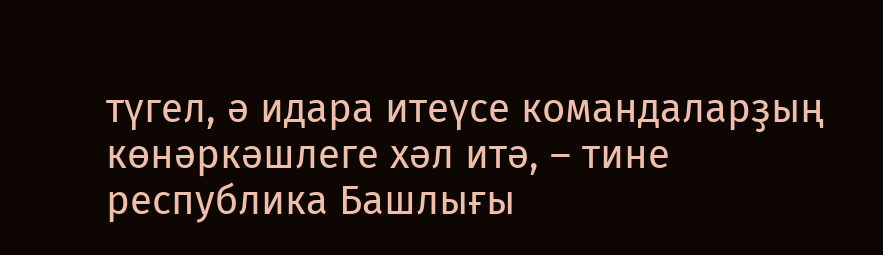түгел, ә идара итеүсе командаларҙың көнәркәшлеге хәл итә, – тине республика Башлығы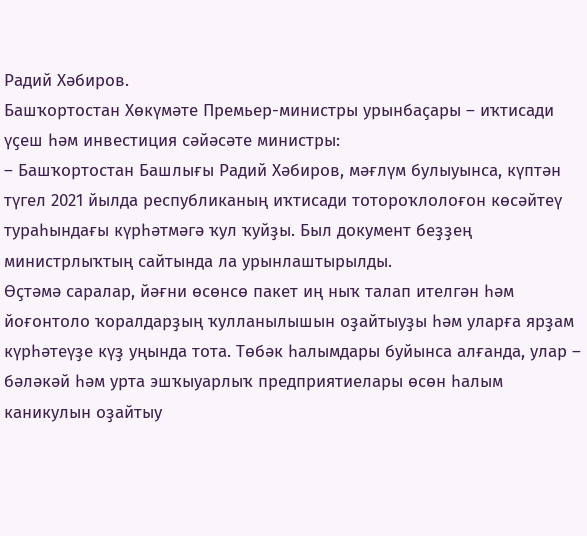Радий Хәбиров.
Башҡортостан Хөкүмәте Премьер-министры урынбаҫары – иҡтисади үҫеш һәм инвестиция сәйәсәте министры:
– Башҡортостан Башлығы Радий Хәбиров, мәғлүм булыуынса, күптән түгел 2021 йылда республиканың иҡтисади тотороҡлолоғон көсәйтеү тураһындағы күрһәтмәгә ҡул ҡуйҙы. Был документ беҙҙең министрлыҡтың сайтында ла урынлаштырылды.
Өҫтәмә саралар, йәғни өсөнсө пакет иң ныҡ талап ителгән һәм йоғонтоло ҡоралдарҙың ҡулланылышын оҙайтыуҙы һәм уларға ярҙам күрһәтеүҙе күҙ уңында тота. Төбәк һалымдары буйынса алғанда, улар – бәләкәй һәм урта эшҡыуарлыҡ предприятиелары өсөн һалым каникулын оҙайтыу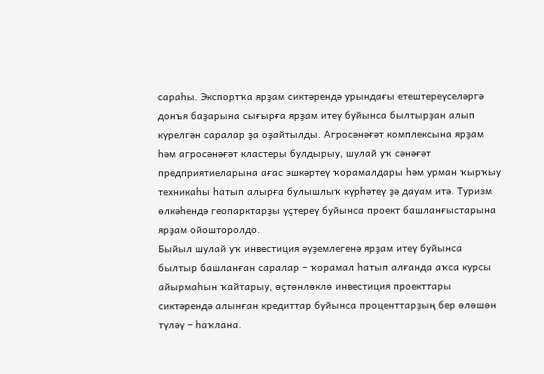сараһы. Экспортҡа ярҙам сиктәрендә урындағы етештереүселәргә донъя баҙарына сығырға ярҙам итеү буйынса былтырҙан алып күрелгән саралар ҙа оҙайтылды. Агросәнәғәт комплексына ярҙам һәм агросәнәғәт кластеры булдырыу, шулай уҡ сәнәғәт предприятиеларына ағас эшкәртеү ҡорамалдары һәм урман ҡырҡыу техникаһы һатып алырға булышлыҡ күрһәтеү ҙә дауам итә. Туризм өлкәһендә геопарктарҙы үҫтереү буйынса проект башланғыстарына ярҙам ойошторолдо.
Быйыл шулай уҡ инвестиция әүҙемлегенә ярҙам итеү буйынса былтыр башланған саралар – ҡорамал һатып алғанда аҡса курсы айырмаһын ҡайтарыу, өҫтөнлөклө инвестиция проекттары сиктәрендә алынған кредиттар буйынса проценттарҙың бер өлөшөн түләү – һаҡлана.